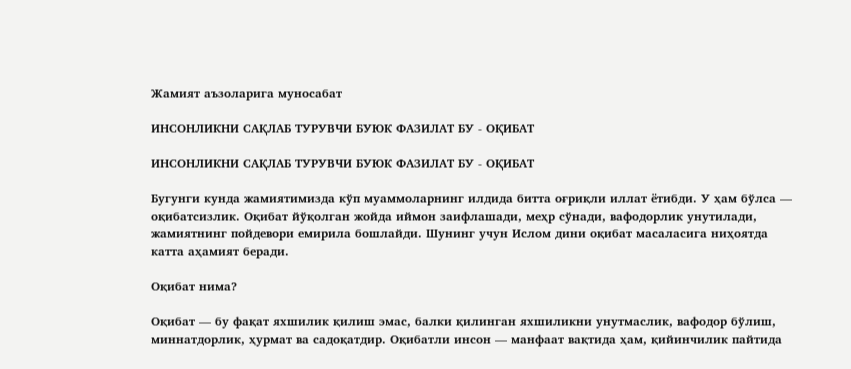Жамият аъзоларига муносабат

ИНСОНЛИКНИ САҚЛАБ ТУРУВЧИ БУЮК ФАЗИЛАТ БУ - ОҚИБАТ

ИНСОНЛИКНИ САҚЛАБ ТУРУВЧИ БУЮК ФАЗИЛАТ БУ - ОҚИБАТ

Бугунги кунда жамиятимизда кўп муаммоларнинг илдида битта оғриқли иллат ётибди. У ҳам бўлса — оқибатсизлик. Оқибат йўқолган жойда иймон заифлашади, меҳр сўнади, вафодорлик унутилади, жамиятнинг пойдевори емирила бошлайди. Шунинг учун Ислом дини оқибат масаласига ниҳоятда катта аҳамият беради.

Оқибат нима?

Оқибат — бу фақат яхшилик қилиш эмас, балки қилинган яхшиликни унутмаслик, вафодор бўлиш, миннатдорлик, ҳурмат ва садоқатдир. Оқибатли инсон — манфаат вақтида ҳам, қийинчилик пайтида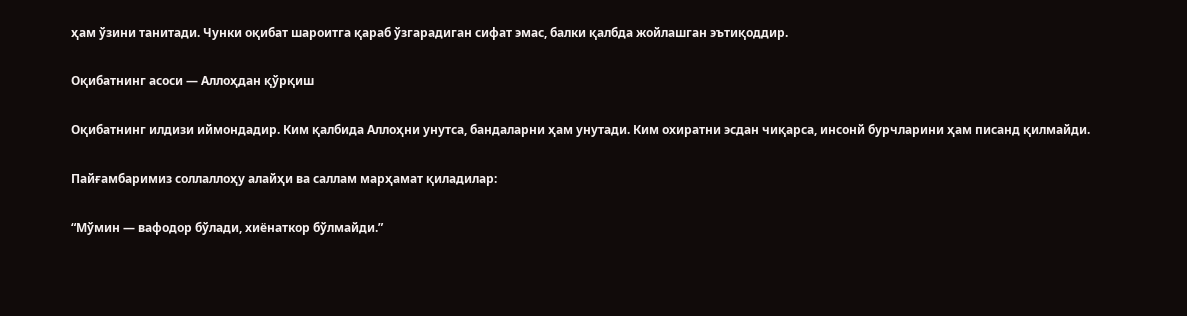ҳам ўзини танитади. Чунки оқибат шароитга қараб ўзгарадиган сифат эмас, балки қалбда жойлашган эътиқоддир.

Оқибатнинг асоси — Аллоҳдан қўрқиш

Оқибатнинг илдизи иймондадир. Ким қалбида Аллоҳни унутса, бандаларни ҳам унутади. Ким охиратни эсдан чиқарса, инсонй бурчларини ҳам писанд қилмайди.

Пайғамбаримиз соллаллоҳу алайҳи ва саллам марҳамат қиладилар:

“Мўмин — вафодор бўлади, хиёнаткор бўлмайди.”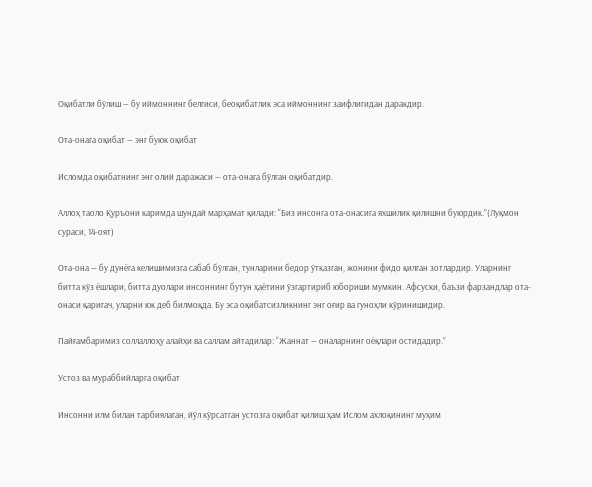Оқибатли бўлиш — бу иймоннинг белгиси, беоқибатлик эса иймоннинг заифлигидан даракдир.

Ота-онага оқибат — энг буюк оқибат

Исломда оқибатнинг энг олий даражаси — ота-онага бўлган оқибатдир.

Аллоҳ таоло Қуръони каримда шундай марҳамат қилади: “Биз инсонга ота-онасига яхшилик қилишни буюрдик.”(Луқмон сураси, 14-оят)

Ота-она — бу дунёга келишимизга сабаб бўлган, тунларини бедор ўтказган, жонини фидо қилган зотлардир. Уларнинг битта кўз ёшлари, битта дуолари инсоннинг бутун ҳаётини ўзгартириб юбориши мумкин. Афсуски, баъзи фарзандлар ота-онаси қаригач, уларни юк деб билмоқда. Бу эса оқибатсизликнинг энг оғир ва гуноҳли кўринишидир.

Пайғамбаримиз соллаллоҳу алайҳи ва саллам айтадилар: “Жаннат — оналарнинг оёқлари остидадир.”

Устоз ва мураббийларга оқибат

Инсонни илм билан тарбиялаган, йўл кўрсатган устозга оқибат қилиш ҳам Ислом ахлоқининг муҳим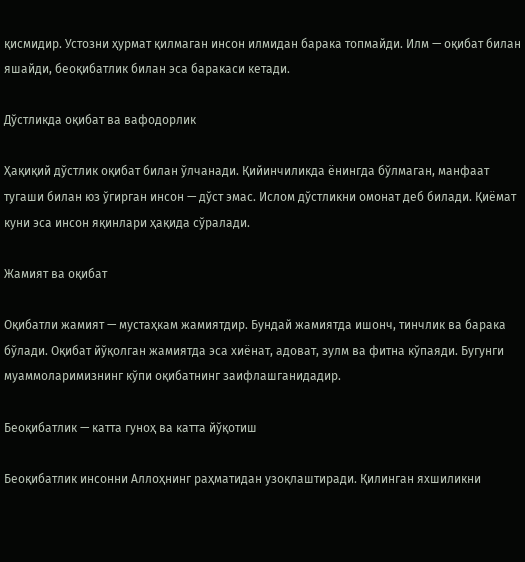қисмидир. Устозни ҳурмат қилмаган инсон илмидан барака топмайди. Илм — оқибат билан яшайди, беоқибатлик билан эса баракаси кетади.

Дўстликда оқибат ва вафодорлик

Ҳақиқий дўстлик оқибат билан ўлчанади. Қийинчиликда ёнингда бўлмаган, манфаат тугаши билан юз ўгирган инсон — дўст эмас. Ислом дўстликни омонат деб билади. Қиёмат куни эса инсон яқинлари ҳақида сўралади.

Жамият ва оқибат

Оқибатли жамият — мустаҳкам жамиятдир. Бундай жамиятда ишонч, тинчлик ва барака бўлади. Оқибат йўқолган жамиятда эса хиёнат, адоват, зулм ва фитна кўпаяди. Бугунги муаммоларимизнинг кўпи оқибатнинг заифлашганидадир.

Беоқибатлик — катта гуноҳ ва катта йўқотиш

Беоқибатлик инсонни Аллоҳнинг раҳматидан узоқлаштиради. Қилинган яхшиликни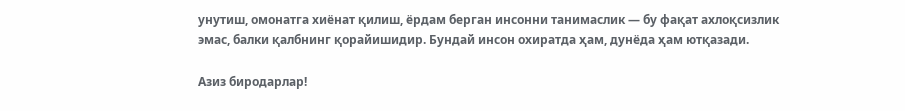унутиш, омонатга хиёнат қилиш, ёрдам берган инсонни танимаслик — бу фақат ахлоқсизлик эмас, балки қалбнинг қорайишидир. Бундай инсон охиратда ҳам, дунёда ҳам ютқазади.

Азиз биродарлар!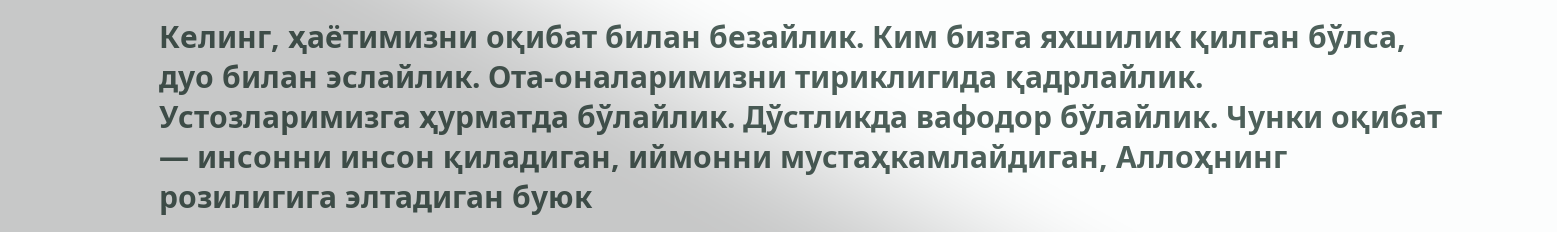Келинг, ҳаётимизни оқибат билан безайлик. Ким бизга яхшилик қилган бўлса, дуо билан эслайлик. Ота-оналаримизни тириклигида қадрлайлик. Устозларимизга ҳурматда бўлайлик. Дўстликда вафодор бўлайлик. Чунки оқибат — инсонни инсон қиладиган, иймонни мустаҳкамлайдиган, Аллоҳнинг розилигига элтадиган буюк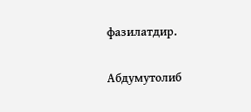фазилатдир.

Абдумутолиб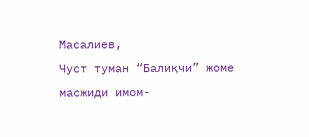Масалиев,
Чуст туман “Балиқчи” жоме
масжиди имом-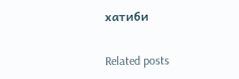хатиби

Related posts